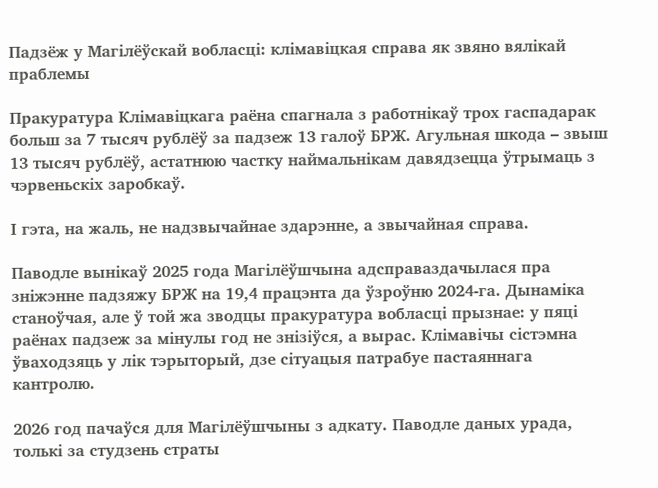Падзёж у Магілёўскай вобласці: клімавіцкая справа як звяно вялікай праблемы

Пракуратура Клімавіцкага раёна спагнала з работнікаў трох гаспадарак больш за 7 тысяч рублёў за падзеж 13 галоў БРЖ. Агульная шкода – звыш 13 тысяч рублёў, астатнюю частку наймальнікам давядзецца ўтрымаць з чэрвеньскіх заробкаў.

І гэта, на жаль, не надзвычайнае здарэнне, а звычайная справа.

Паводле вынікаў 2025 года Магілёўшчына адсправаздачылася пра зніжэнне падзяжу БРЖ на 19,4 працэнта да ўзроўню 2024-га. Дынаміка станоўчая, але ў той жа зводцы пракуратура вобласці прызнае: у пяці раёнах падзеж за мінулы год не знізіўся, а вырас. Клімавічы сістэмна ўваходзяць у лік тэрыторый, дзе сітуацыя патрабуе пастаяннага кантролю.

2026 год пачаўся для Магілёўшчыны з адкату. Паводле даных урада, толькі за студзень страты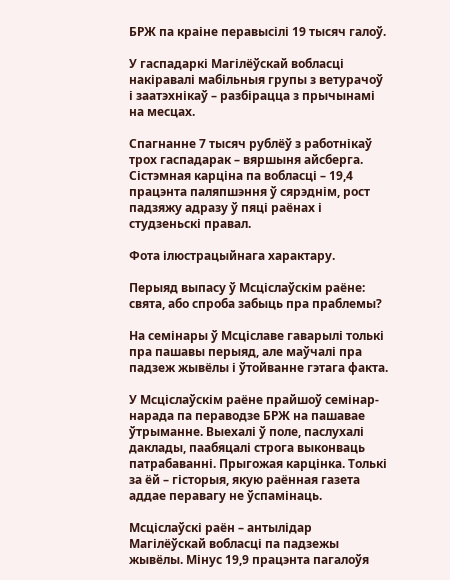БРЖ па краіне перавысілі 19 тысяч галоў.

У гаспадаркі Магілёўскай вобласці накіравалі мабільныя групы з ветурачоў і заатэхнікаў – разбірацца з прычынамі на месцах.

Спагнанне 7 тысяч рублёў з работнікаў трох гаспадарак – вяршыня айсберга. Сістэмная карціна па вобласці – 19,4 працэнта паляпшэння ў сярэднім, рост падзяжу адразу ў пяці раёнах і студзеньскі правал.

Фота ілюстрацыйнага характару.

Перыяд выпасу ў Мсціслаўскім раёне: свята, або спроба забыць пра праблемы?

На семінары ў Мсціславе гаварылі толькі пра пашавы перыяд, але маўчалі пра падзеж жывёлы і ўтойванне гэтага факта.

У Мсціслаўскім раёне прайшоў семінар-нарада па пераводзе БРЖ на пашавае ўтрыманне. Выехалі ў поле, паслухалі даклады, паабяцалі строга выконваць патрабаванні. Прыгожая карцінка. Толькі за ёй – гісторыя, якую раённая газета аддае перавагу не ўспамінаць.

Мсціслаўскі раён – антылідар Магілёўскай вобласці па падзежы жывёлы. Мінус 19,9 працэнта пагалоўя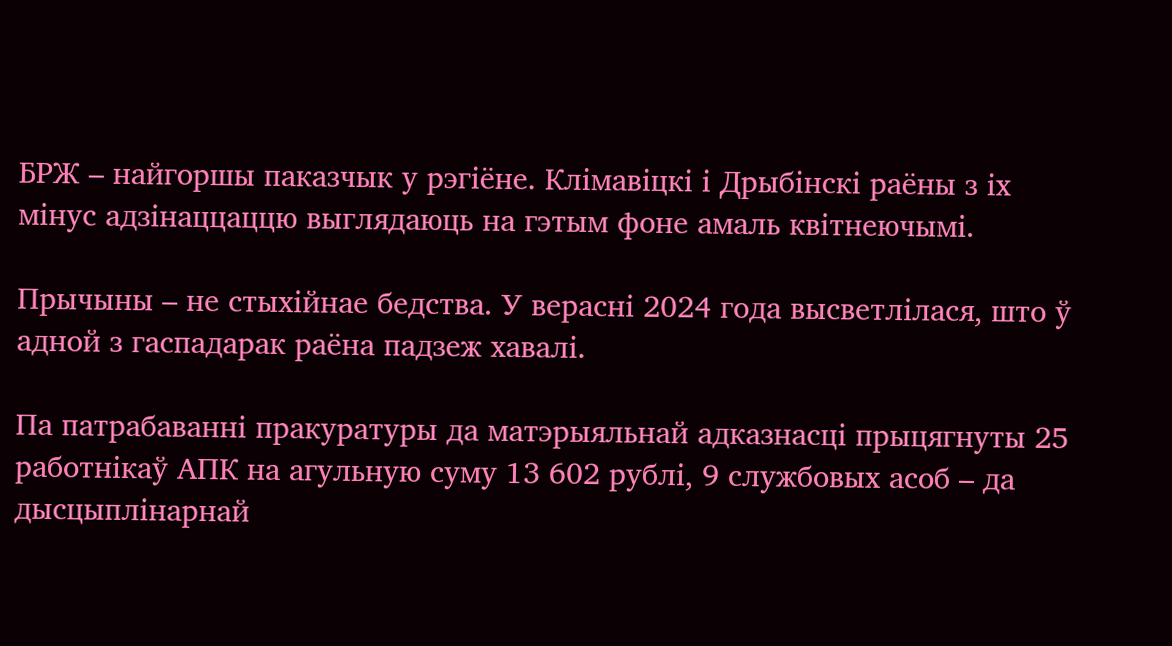БРЖ – найгоршы паказчык у рэгіёне. Клімавіцкі і Дрыбінскі раёны з іх мінус адзінаццаццю выглядаюць на гэтым фоне амаль квітнеючымі.

Прычыны – не стыхійнае бедства. У верасні 2024 года высветлілася, што ў адной з гаспадарак раёна падзеж хавалі.

Па патрабаванні пракуратуры да матэрыяльнай адказнасці прыцягнуты 25 работнікаў АПК на агульную суму 13 602 рублі, 9 службовых асоб – да дысцыплінарнай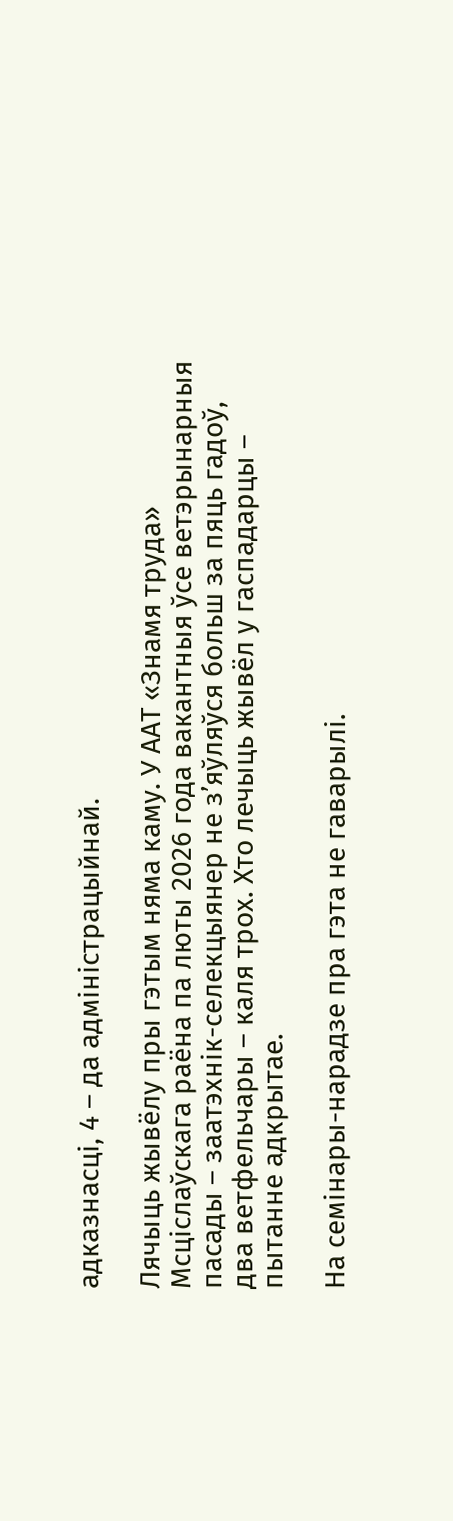адказнасці, 4 – да адміністрацыйнай.

Лячыць жывёлу пры гэтым няма каму. У ААТ «Знамя труда» Мсціслаўскага раёна па люты 2026 года вакантныя ўсе ветэрынарныя пасады – заатэхнік-селекцыянер не з’яўляўся больш за пяць гадоў, два ветфельчары – каля трох. Хто лечыць жывёл у гаспадарцы – пытанне адкрытае.

На семінары-нарадзе пра гэта не гаварылі.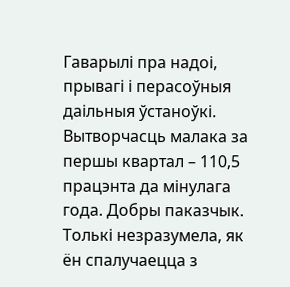Гаварылі пра надоі, прывагі і перасоўныя даільныя ўстаноўкі. Вытворчасць малака за першы квартал – 110,5 працэнта да мінулага года. Добры паказчык. Толькі незразумела, як ён спалучаецца з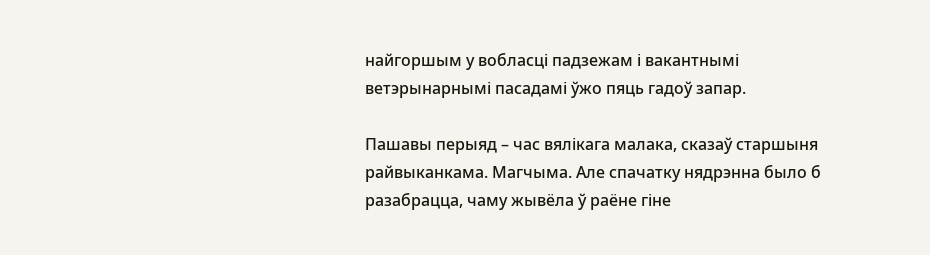найгоршым у вобласці падзежам і вакантнымі ветэрынарнымі пасадамі ўжо пяць гадоў запар.

Пашавы перыяд – час вялікага малака, сказаў старшыня райвыканкама. Магчыма. Але спачатку нядрэнна было б разабрацца, чаму жывёла ў раёне гіне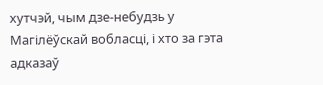хутчэй, чым дзе-небудзь у Магілёўскай вобласці, і хто за гэта адказаў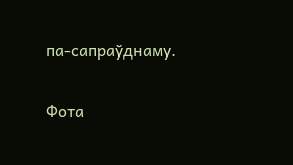па-сапраўднаму.

Фота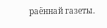раённай газеты.